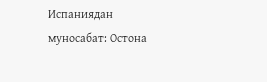Испаниядан муносабат: Остона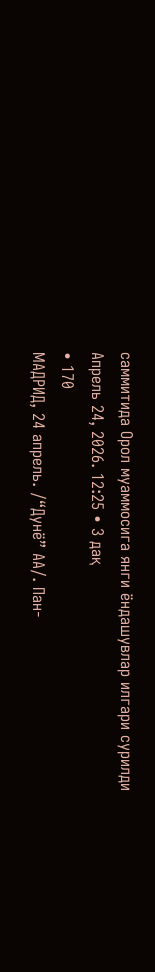саммитида Орол муаммосига янги ёндашувлар илгари сурилди
Апрель 24, 2026. 12:25 • 3 дақ
• 170
МАДРИД, 24 апрель. /“Дунё” АА/. Пан-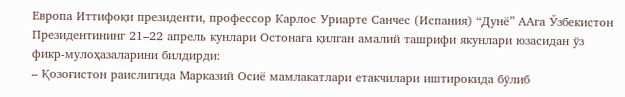Европа Иттифоқи президенти, профессор Карлос Уриарте Санчес (Испания) “Дунё” ААга Ўзбекистон Президентининг 21–22 апрель кунлари Остонага қилган амалий ташрифи якунлари юзасидан ўз фикр-мулоҳазаларини билдирди:
– Қозоғистон раислигида Марказий Осиё мамлакатлари етакчилари иштирокида бўлиб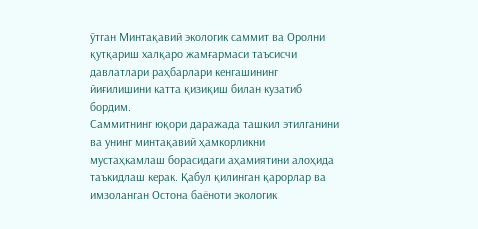ўтган Минтақавий экологик саммит ва Оролни қутқариш халқаро жамғармаси таъсисчи давлатлари раҳбарлари кенгашининг йиғилишини катта қизиқиш билан кузатиб бордим.
Саммитнинг юқори даражада ташкил этилганини ва унинг минтақавий ҳамкорликни мустаҳкамлаш борасидаги аҳамиятини алоҳида таъкидлаш керак. Қабул қилинган қарорлар ва имзоланган Остона баёноти экологик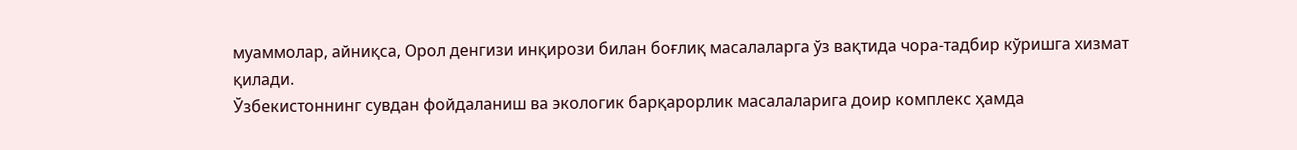муаммолар, айниқса, Орол денгизи инқирози билан боғлиқ масалаларга ўз вақтида чора-тадбир кўришга хизмат қилади.
Ўзбекистоннинг сувдан фойдаланиш ва экологик барқарорлик масалаларига доир комплекс ҳамда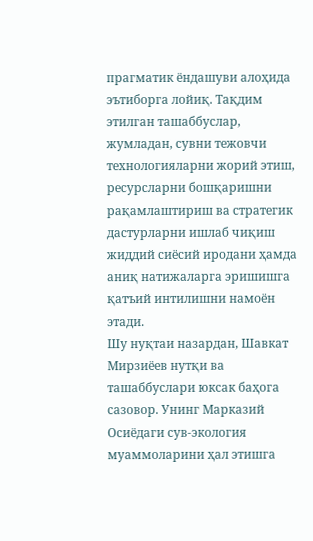прагматик ёндашуви алоҳида эътиборга лойиқ. Тақдим этилган ташаббуслар, жумладан, сувни тежовчи технологияларни жорий этиш, ресурсларни бошқаришни рақамлаштириш ва стратегик дастурларни ишлаб чиқиш жиддий сиёсий иродани ҳамда аниқ натижаларга эришишга қатъий интилишни намоён этади.
Шу нуқтаи назардан, Шавкат Мирзиёев нутқи ва ташаббуслари юксак баҳога сазовор. Унинг Марказий Осиёдаги сув-экология муаммоларини ҳал этишга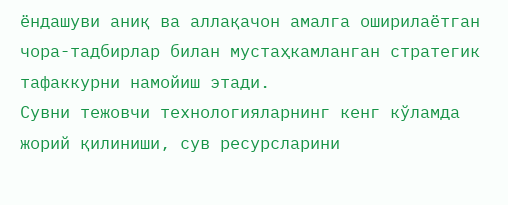ёндашуви аниқ ва аллақачон амалга оширилаётган чора-тадбирлар билан мустаҳкамланган стратегик тафаккурни намойиш этади.
Сувни тежовчи технологияларнинг кенг кўламда жорий қилиниши, сув ресурсларини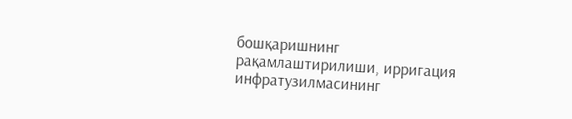бошқаришнинг рақамлаштирилиши, ирригация инфратузилмасининг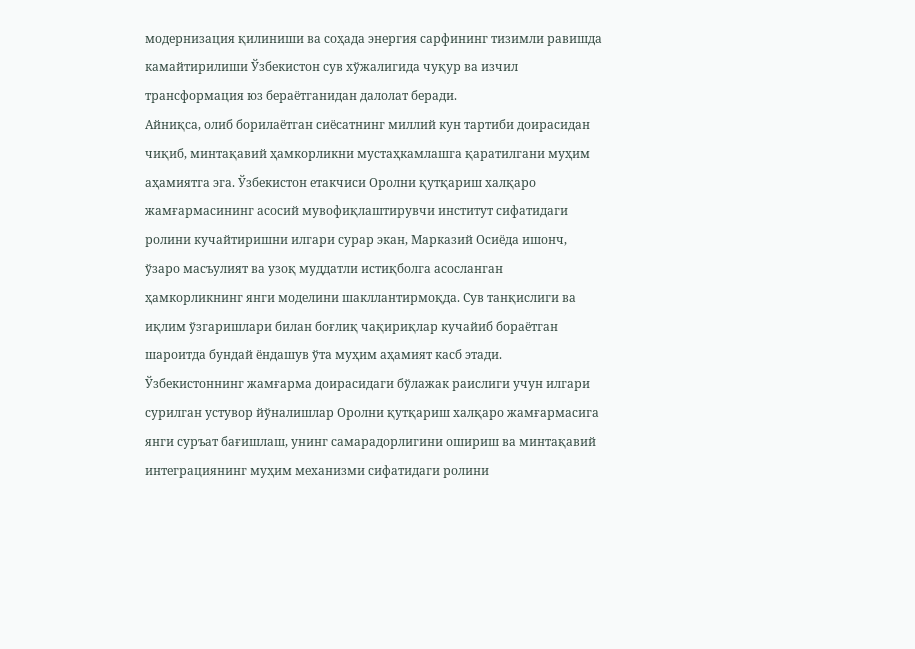модернизация қилиниши ва соҳада энергия сарфининг тизимли равишда камайтирилиши Ўзбекистон сув хўжалигида чуқур ва изчил трансформация юз бераётганидан далолат беради.
Айниқса, олиб борилаётган сиёсатнинг миллий кун тартиби доирасидан чиқиб, минтақавий ҳамкорликни мустаҳкамлашга қаратилгани муҳим аҳамиятга эга. Ўзбекистон етакчиси Оролни қутқариш халқаро жамғармасининг асосий мувофиқлаштирувчи институт сифатидаги ролини кучайтиришни илгари сурар экан, Марказий Осиёда ишонч, ўзаро масъулият ва узоқ муддатли истиқболга асосланган ҳамкорликнинг янги моделини шакллантирмоқда. Сув танқислиги ва иқлим ўзгаришлари билан боғлиқ чақириқлар кучайиб бораётган шароитда бундай ёндашув ўта муҳим аҳамият касб этади.
Ўзбекистоннинг жамғарма доирасидаги бўлажак раислиги учун илгари сурилган устувор йўналишлар Оролни қутқариш халқаро жамғармасига янги суръат бағишлаш, унинг самарадорлигини ошириш ва минтақавий интеграциянинг муҳим механизми сифатидаги ролини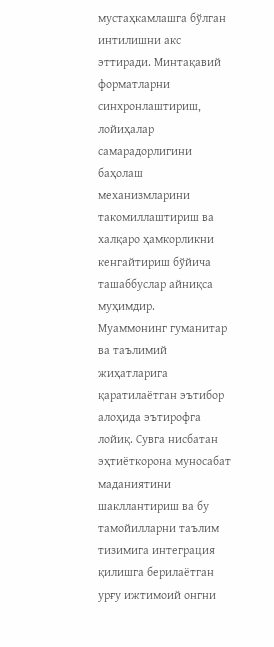мустаҳкамлашга бўлган интилишни акс эттиради. Минтақавий форматларни синхронлаштириш, лойиҳалар самарадорлигини баҳолаш механизмларини такомиллаштириш ва халқаро ҳамкорликни кенгайтириш бўйича ташаббуслар айниқса муҳимдир.
Муаммонинг гуманитар ва таълимий жиҳатларига қаратилаётган эътибор алоҳида эътирофга лойиқ. Сувга нисбатан эҳтиёткорона муносабат маданиятини шакллантириш ва бу тамойилларни таълим тизимига интеграция қилишга берилаётган урғу ижтимоий онгни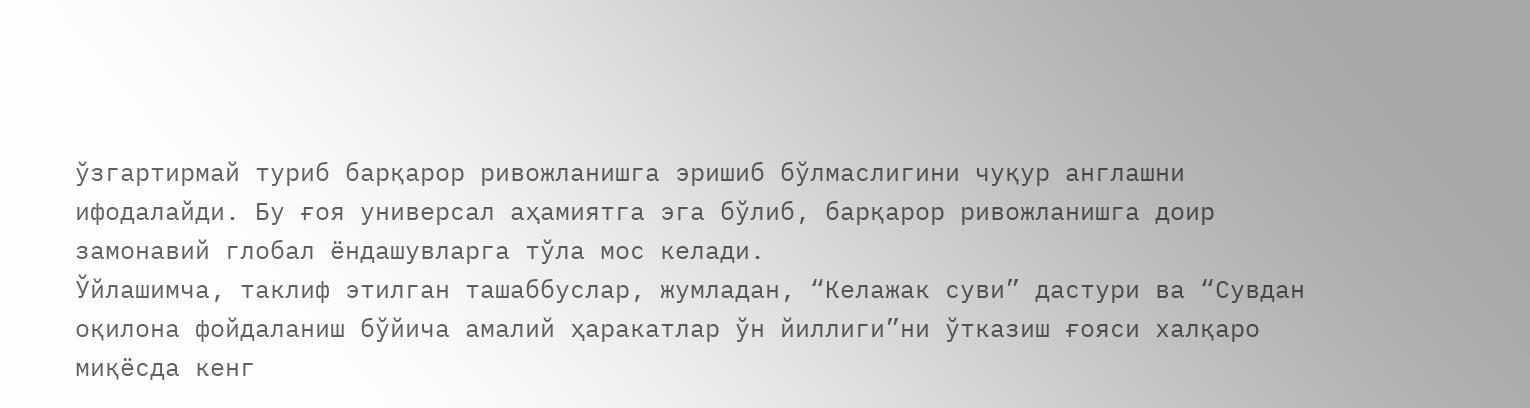ўзгартирмай туриб барқарор ривожланишга эришиб бўлмаслигини чуқур англашни ифодалайди. Бу ғоя универсал аҳамиятга эга бўлиб, барқарор ривожланишга доир замонавий глобал ёндашувларга тўла мос келади.
Ўйлашимча, таклиф этилган ташаббуслар, жумладан, “Келажак суви” дастури ва “Сувдан оқилона фойдаланиш бўйича амалий ҳаракатлар ўн йиллиги”ни ўтказиш ғояси халқаро миқёсда кенг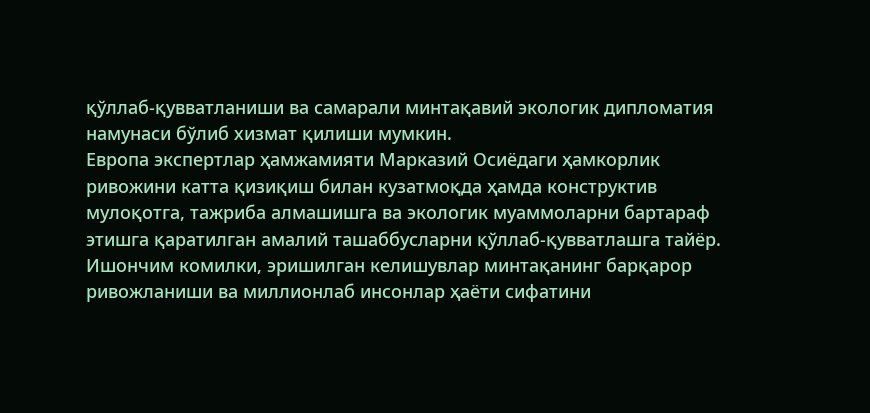қўллаб-қувватланиши ва самарали минтақавий экологик дипломатия намунаси бўлиб хизмат қилиши мумкин.
Европа экспертлар ҳамжамияти Марказий Осиёдаги ҳамкорлик ривожини катта қизиқиш билан кузатмоқда ҳамда конструктив мулоқотга, тажриба алмашишга ва экологик муаммоларни бартараф этишга қаратилган амалий ташаббусларни қўллаб-қувватлашга тайёр.
Ишончим комилки, эришилган келишувлар минтақанинг барқарор ривожланиши ва миллионлаб инсонлар ҳаёти сифатини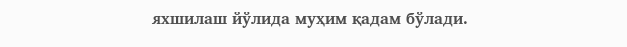яхшилаш йўлида муҳим қадам бўлади.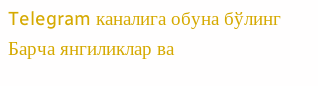Telegram каналига обуна бўлинг
Барча янгиликлар ва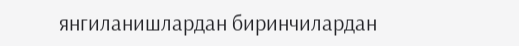янгиланишлардан биринчилардан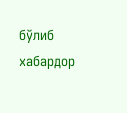бўлиб хабардор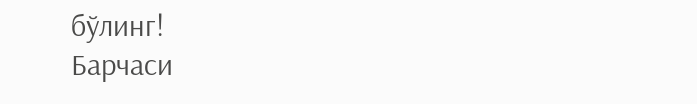бўлинг!
Барчаси